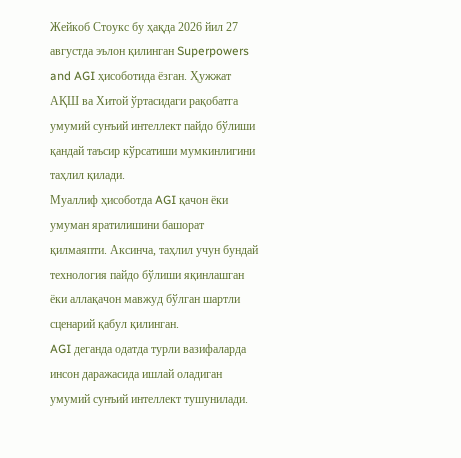Жейкоб Стоукс бу ҳақда 2026 йил 27 августда эълон қилинган Superpowers and AGI ҳисоботида ёзган. Ҳужжат АҚШ ва Хитой ўртасидаги рақобатга умумий сунъий интеллект пайдо бўлиши қандай таъсир кўрсатиши мумкинлигини таҳлил қилади.
Муаллиф ҳисоботда AGI қачон ёки умуман яратилишини башорат қилмаяпти. Аксинча, таҳлил учун бундай технология пайдо бўлиши яқинлашган ёки аллақачон мавжуд бўлган шартли сценарий қабул қилинган.
AGI деганда одатда турли вазифаларда инсон даражасида ишлай оладиган умумий сунъий интеллект тушунилади.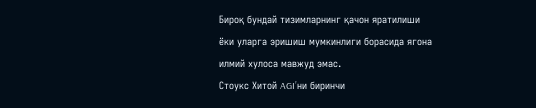Бироқ бундай тизимларнинг қачон яратилиши ёки уларга эришиш мумкинлиги борасида ягона илмий хулоса мавжуд эмас.
Стоукс Хитой AGIʼни биринчи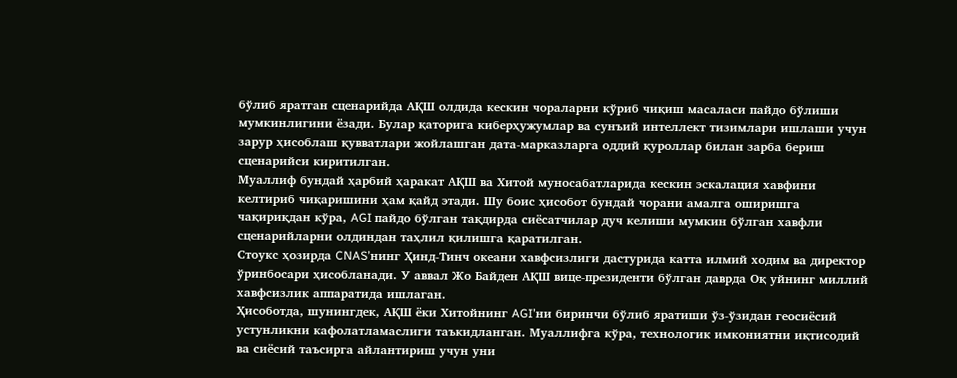бўлиб яратган сценарийда АҚШ олдида кескин чораларни кўриб чиқиш масаласи пайдо бўлиши мумкинлигини ёзади. Булар қаторига киберҳужумлар ва сунъий интеллект тизимлари ишлаши учун зарур ҳисоблаш қувватлари жойлашган дата-марказларга оддий қуроллар билан зарба бериш сценарийси киритилган.
Муаллиф бундай ҳарбий ҳаракат АҚШ ва Хитой муносабатларида кескин эскалация хавфини келтириб чиқаришини ҳам қайд этади. Шу боис ҳисобот бундай чорани амалга оширишга чақириқдан кўра, AGI пайдо бўлган тақдирда сиёсатчилар дуч келиши мумкин бўлган хавфли сценарийларни олдиндан таҳлил қилишга қаратилган.
Стоукс ҳозирда CNASʼнинг Ҳинд-Тинч океани хавфсизлиги дастурида катта илмий ходим ва директор ўринбосари ҳисобланади. У аввал Жо Байден АҚШ вице-президенти бўлган даврда Оқ уйнинг миллий хавфсизлик аппаратида ишлаган.
Ҳисоботда, шунингдек, АҚШ ёки Хитойнинг AGIʼни биринчи бўлиб яратиши ўз-ўзидан геосиёсий устунликни кафолатламаслиги таъкидланган. Муаллифга кўра, технологик имкониятни иқтисодий ва сиёсий таъсирга айлантириш учун уни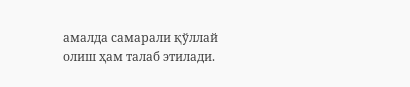амалда самарали қўллай олиш ҳам талаб этилади.